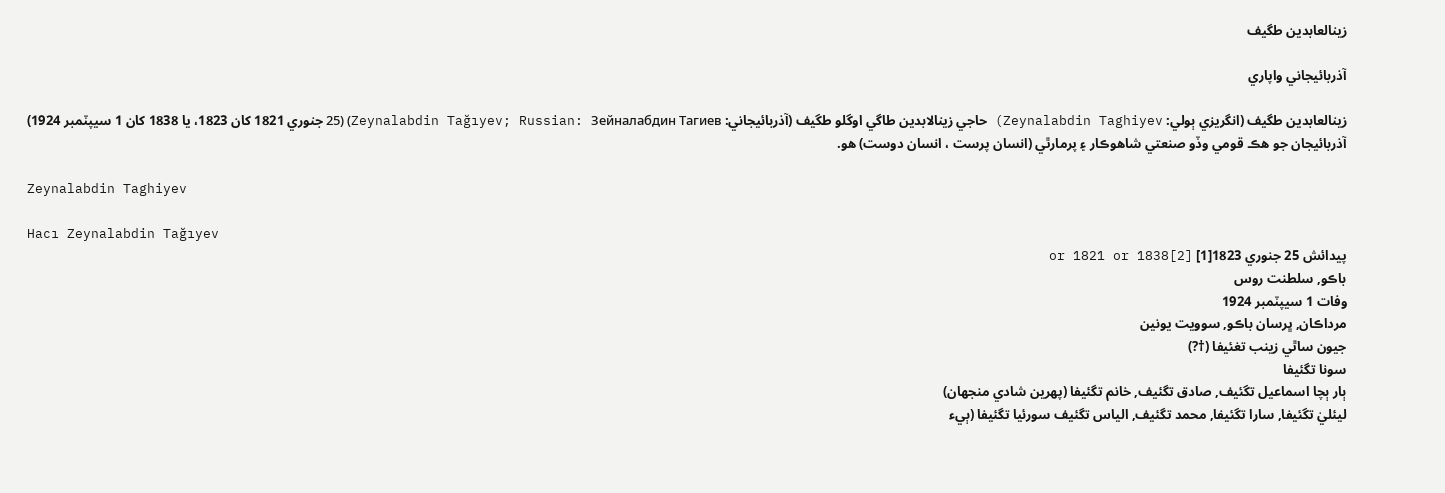زينالعابدين طگيف

آذربائيجاني واپاري

زينالعابدين طگيف (انگريزي ٻولي: Zeynalabdin Taghiyev) حاجي زينالابدين طاگي اوگلو طگيف (آذربائيجاني: Zeynalabdin Tağıyev; Russian: Зейналабдин Тагиев) (25 جنوري 1821 کان 1823، يا 1838 کان 1 سيپٽمبر 1924) آذربائيجان جو هڪ قومي وڏو صنعتي شاهوڪار ۽ پرمارٿي (انسان پرست ، انسان دوست) هو.

Zeynalabdin Taghiyev

Hacı Zeynalabdin Tağıyev
پيدائش 25 جنوري 1823[1] or 1821 or 1838[2]
باڪو, سلطنت روس
وفات 1 سيپٽمبر 1924
مرداڪان, ڀرسان باڪو, سوويت يونين
جيون ساٿي زينب تغئيفا (†?)
سونا تگئيفا
ٻار ٻچا اسماعيل تگئيف, صادق تگئيف, خانم تگئيفا (پهرين شادي منجهان)
ليئليٰ تگئيفا, سارا تگئيفا, محمد تگئيف, الياس تگئيف سورئيا تگئيفا (ٻيء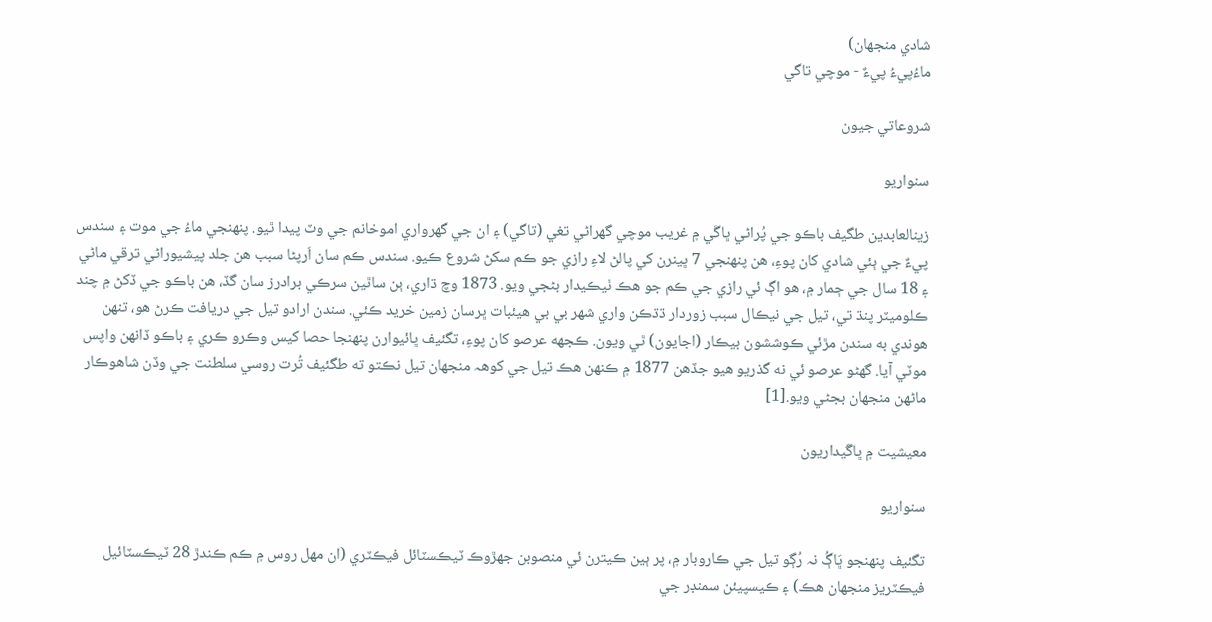شادي منجهان)
ماءُپيءُ پيءٌ - موچي تاگي

شروعاتي جيون

سنواريو

زينالعابدين طگيف باڪو جي پُراڻي ڀاڱي ۾ غريب موچي گهراڻي تغي (تاگي) ۽ ان جي گهرواري اموخانم جي وٽ پيدا ٿيو. پنهنجي ماءُ جي موت ۽ سندس پيءٌ جي ٻئي شادي کان پوءِ، هن پنهنجي 7 ڀينرن کي پالڻ لاءِ رازي جو ڪم سکڻ شروع ڪيو. سندس ڪم سان اَرپڻا سبب هن جلد پيشيوراڻي ترقي ماڻي ۽ 18 سال جي ڄمار ۾، هو اڳ ئي رازي جي ڪم جو هڪ ٺيڪيدار بڻجي ويو. 1873 وچ ڌاري، ٻن ساٿين سرڪي برادرز سان گڏ، هن باڪو جي ڏکڻ ۾ چند ڪلوميٽر پنڌ تي، تيل جي نيڪال سبب زوردار ڌڌڪن واري شهر بي بي هيئبات ڀرسان زمين خريد ڪئي. سندن ارادو تيل جي دريافت ڪرڻ هو، تنهن هوندي به سندن مڙئي ڪوششون بيڪار (اجايون) ٿي ويون. ڪجهه عرصو کان پوءِ، تگئيف ڀائيوارن پنهنجا حصا کيس وڪرو ڪري ۽ باڪو ڏانهن واپس موٽي آيا. گهڻو عرصو ئي نه گذريو هيو جڏهن 1877 ۾ ڪنهن هڪ تيل جي کوهہ منجهان تيل نڪتو ته طگئيف تُرت روسي سلطنت جي وڏن شاهوڪار ماڻهن منجهان بجڻي ويو.[1]

معيشيت ۾ ڀاڱيداريون

سنواريو

تگئيف پنهنجو ڀَاڳُ نہ رُڳو تيل جي ڪاروبار ۾، پر ٻين ڪيترن ئي منصوبن جهڙوڪ ٽيڪسٽائل فيڪٽري (ان مهل روس ۾ ڪم ڪندڙ 28 ٽيڪسٽائيل فيڪٽريز منجهان هڪ) ۽ ڪيسپيئن سمنڊر جي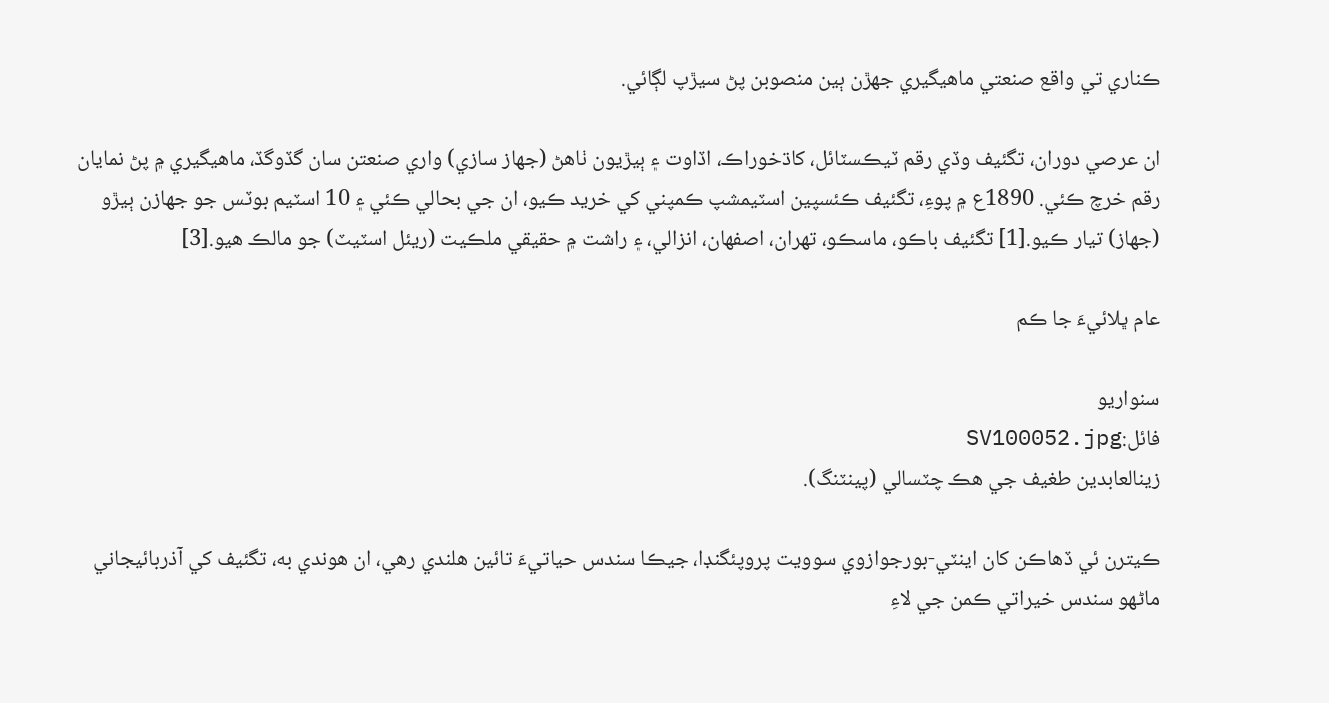ڪناري تي واقع صنعتي ماهيگيري جهڙن ٻين منصوبن پڻ سيڙپ لڳائي.

ان عرصي دوران، تگئيف وڏي رقم ٽيڪسٽائل، کاڌخوراڪ، اڏاوت ۽ ٻيڙيون ٺاهڻ (جهاز سازي) واري صنعتن سان گڏوگڏ، ماهيگيري ۾ پڻ نمايان رقم خرچ ڪئي. 1890ع ۾ پوءِ، تگئيف ڪئسپين اسٽيمشپ ڪمپني کي خريد ڪيو، ان جي بحالي ڪئي ۽ 10 اسٽيم بوٽس جو جهازن ٻيڙو (جهاز) تيار ڪيو.[1] تگئيف باڪو، ماسڪو، تهران، اصفهان، انزالي، ۽ راشت ۾ حقيقي ملڪيت (ريئل اسٽيٽ) جو مالڪ هيو.[3]

عام ڀلائيءَ جا ڪم

سنواريو
فائل:SV100052.jpg
زينالعابدين طغيف جي هڪ چٽسالي (پينٽنگ).

ڪيترن ئي ڏهاڪن کان اينٽي-بورجوازوي سوويت پروپئگنڊا، جيڪا سندس حياتيءَ تائين هلندي رهي، ان هوندي به، تگئيف کي آذربائيجاني ماڻهو سندس خيراتي ڪمن جي لاءِ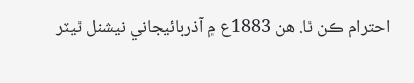احترام ڪن ٿا. هن 1883ع ۾ آذربائيجاني نيشنل ٿيٽر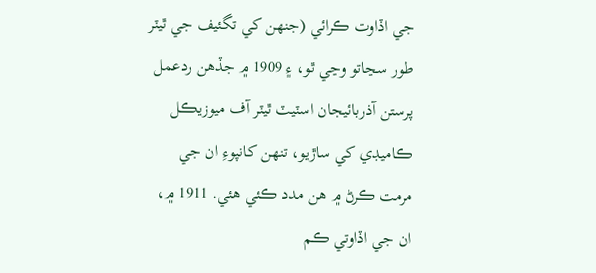جي اڏاوت ڪرائي (جنهن کي تگئيف جي ٿيٽر طور سڃاتو وڃي ٿو، ۽ 1909 ۾ جڏهن ردعمل پرستن آذربائيجان اسٽيٽ ٿيٽر آف ميوزيڪل ڪاميڊي کي ساڙيو، تنهن کانپوءِ ان جي مرمت ڪرڻ ۾ هن مدد ڪئي هئي. 1911 ۾، ان جي اڏاوتي ڪم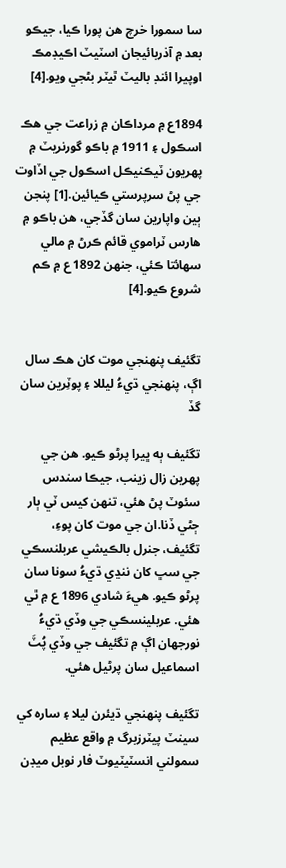سا سمورا خرچ هن پورا ڪيا، جيڪو بعد ۾ آذربائيجان اسٽيٽ اڪيڊمڪ اوپيرا ائنڊ باليٽ ٿيٽر بڻجي ويو.[4]

1894ع ۾ مرداڪان ۾ زراعت جي هڪ اسڪول ۽ 1911 ۾ باڪو گورنريٽ ۾ پهريون ٽيڪنيڪل اسڪول جي اڏاوت جي پڻ سرپرستي ڪيائين.[1] پنجن ٻين واپارين سان گڏجي، هن باڪو ۾ هارس ٽراموي قائم ڪرڻ ۾ مالي سهائتا ڪئي، جنهن 1892 ع ۾ ڪم شروع ڪيو.[4]


تگئيف پنهنجي موت کان هڪ سال اڳ، پنهنجي ڌيءُ ليللا ۽ پوٽِرين سان گڏ

تگئيف ٻه ڀيرا پرڻو ڪيو. هن جي پهرين زال زينب، جيڪا سندس سئوٽ پڻ هئي، تنهن کيس ٽي ٻار ڄڻي ڏنا.ان جي موت کان پوءِ، تگئيف، جنرل بالڪيشي عربلنسڪي جي سڀ کان ننڍي ڌيءُ سونا سان پرڻو ڪيو. هيءَ شادي 1896 ع ۾ ٿي هئي. عربلينسڪي جي وڏي ڌيءُ نورجهان اڳ ۾ تگئيف جي وڏي پُٽَ اسماعيل سان پرڻيل هئي.

تگئيف پنهنجي ڌيئرن ليلا ۽ سارہ کي سينٽ پيٽرزبرگ ۾ واقع عظيم سمولني انسٽيٽيوٽ فار نوبل ميڊن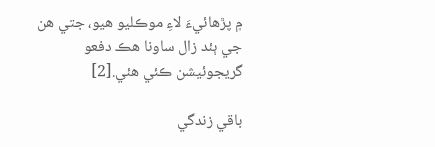۾ پڙهائيءَ لاءِ موڪليو هيو، جتي هن جي ٻئد زال ساونا هڪ دفعو گريجوئيشن ڪئي هئي.[2]

باقي زندگي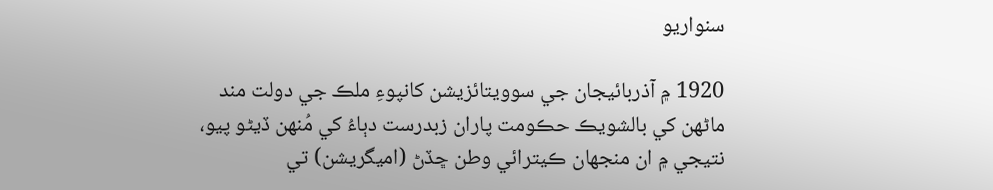سنواريو

1920 ۾ آذربائيجان جي سوويتائزيشن کانپوءِ ملڪ جي دولت مند ماڻهن کي بالشويڪ حڪومت پاران زبدرست دٻاءُ کي مُنهن ڏيڻو پيو، نتيجي ۾ ان منجهان ڪيترائي وطن ڇڏڻ (اميگريشن) تي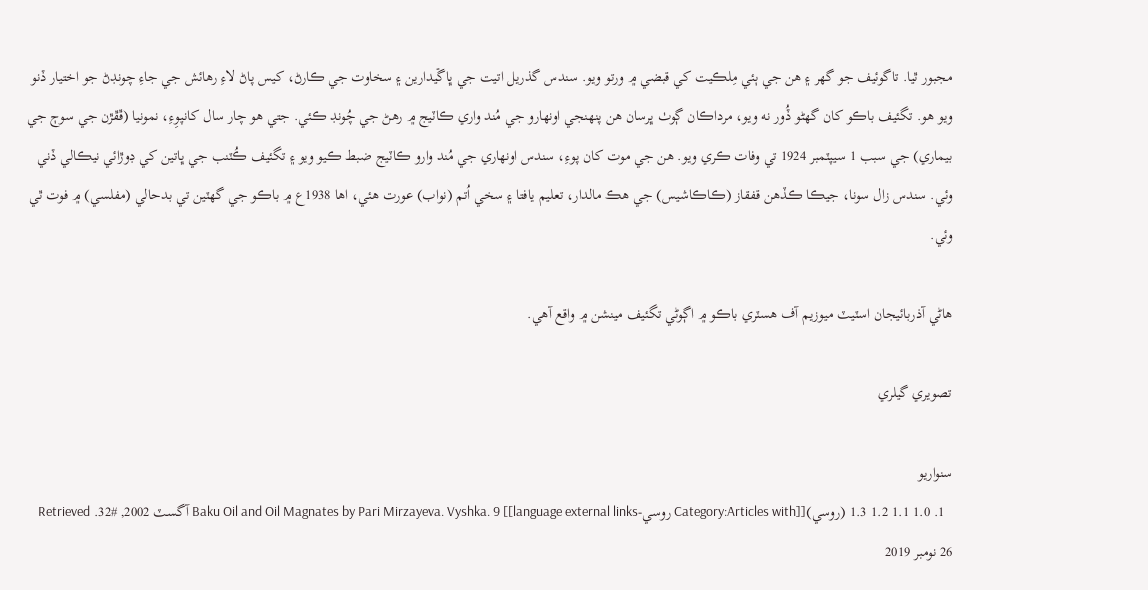مجبور ٿيا. تاگوئيف جو گهر ۽ هن جي ٻئي مِلڪيت کي قبضي ۾ ورتو ويو. سندس گذريل اتيت جي ڀاڱيدارين ۽ سخاوت جي ڪارڻ، کيس پاڻ لاءِ رهائش جي جاءِ چونڊڻ جو اختيار ڏنو ويو هو. تگئيف باڪو کان گهڻو ڏُور نه ويو، مرداڪان ڳوٺ ڀرسان هن پنهنجي اونهارو جي مُند واري ڪاٽيج ۾ رهڻ جي چُونڊ ڪئي. جتي هو چار سال کانپوِءِ، نمونيا (ڦڦڙن جي سوڄ جي بيماري) جي سبب 1 سيپٽمبر 1924 تي وفات ڪري ويو. هن جي موت کان پوءِ، سندس اونهاري جي مُند وارو ڪاٽيج ضبط ڪيو ويو ۽ تگئيف ڪُٽنب جي ڀاتين کي ڊوڙائي نيڪالي ڏني وئي. سندس زال سونا، جيڪا ڪڏهن قفقاز (ڪاڪاشيس) جي هڪ مالدار، تعليم يافتا ۽ سخي اُتم (نواب) عورت هئي، اها 1938ع ۾ باڪو جي گهٽين تي بدحالي (مفلسي) ۾ فوت ٿي وئي.

هاڻي آذربائيجان اسٽيٽ ميوزيم آف هسٽري باڪو ۾ اڳوڻي تگئيف مينشن ۾ واقع آهي.

تصويري گيلري

سنواريو
  1. 1.0 1.1 1.2 1.3 (روسي)[[Category:Articles with روسي-language external links]] Baku Oil and Oil Magnates by Pari Mirzayeva. Vyshka. 9 آگسٽ 2002, #32. Retrieved 26 نومبر 2019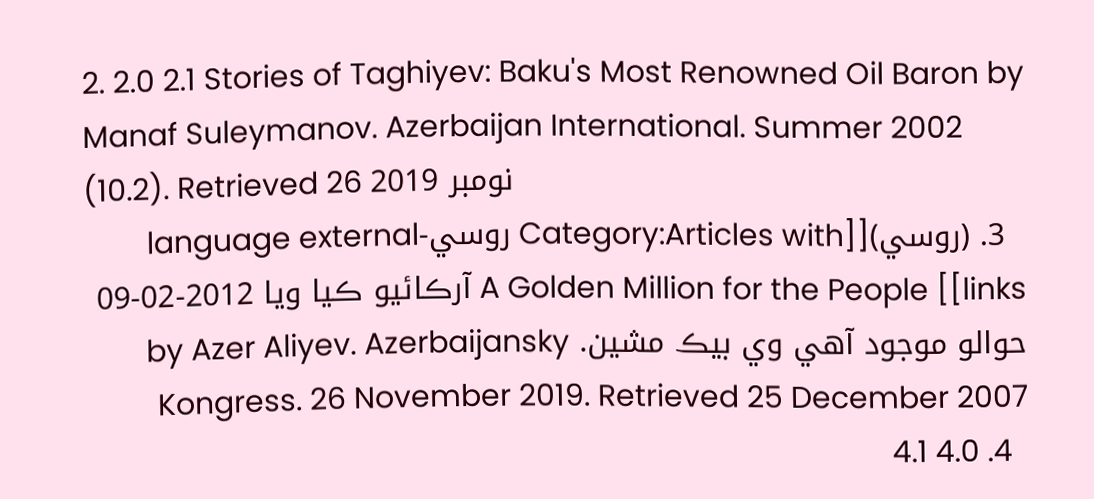2. 2.0 2.1 Stories of Taghiyev: Baku's Most Renowned Oil Baron by Manaf Suleymanov. Azerbaijan International. Summer 2002 (10.2). Retrieved 26 نومبر 2019
  3. (روسي)[[Category:Articles with روسي-language external links]] A Golden Million for the People آرڪائيو ڪيا ويا 2012-02-09 حوالو موجود آهي وي بيڪ مشين. by Azer Aliyev. Azerbaijansky Kongress. 26 November 2019. Retrieved 25 December 2007
  4. 4.0 4.1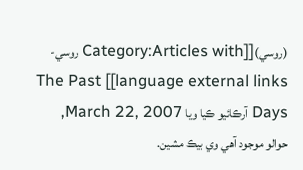(روسي)[[Category:Articles with روسي-language external links]] The Past Days آرڪائيو ڪيا ويا March 22, 2007, حوالو موجود آهي وي بيڪ مشين.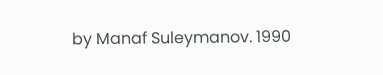by Manaf Suleymanov. 1990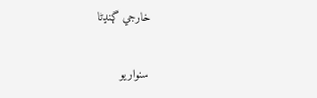خارجي ڳنڍڻا

سنواريو